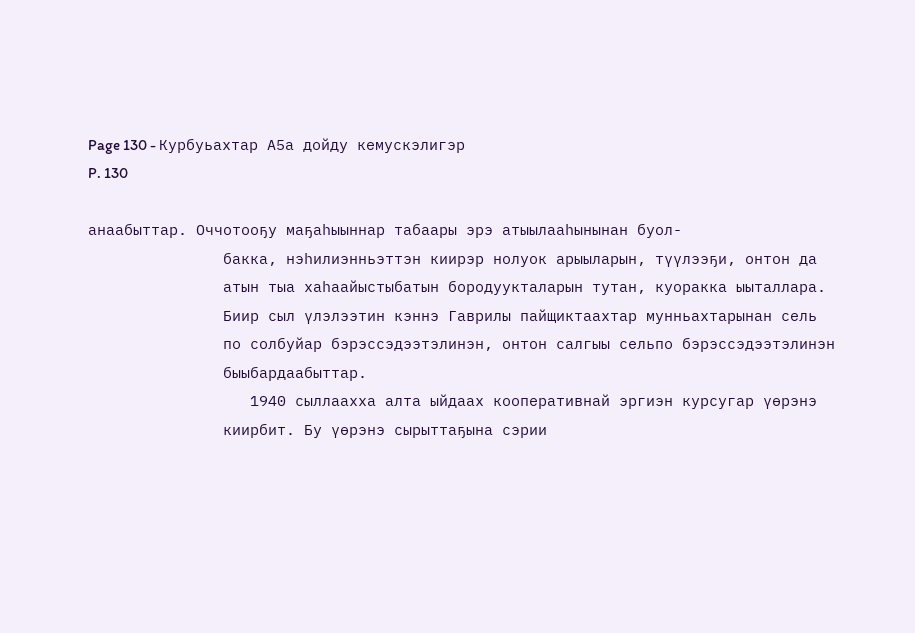Page 130 - Курбуьахтар А5а дойду кемускэлигэр
P. 130

анаабыттар. Оччотооҕу маҕаһыыннар табаары эрэ атыылааһынынан буол-
               бакка, нэһилиэнньэттэн киирэр нолуок арыыларын, түүлээҕи, онтон да
               атын тыа хаһаайыстыбатын бородуукталарын тутан, куоракка ыыталлара.
               Биир сыл үлэлээтин кэннэ Гаврилы пайщиктаахтар мунньахтарынан сель
               по солбуйар бэрэссэдээтэлинэн, онтон салгыы сельпо бэрэссэдээтэлинэн
               быыбардаабыттар.
                  1940 сыллаахха алта ыйдаах кооперативнай эргиэн курсугар үөрэнэ
               киирбит. Бу үөрэнэ сырыттаҕына сэрии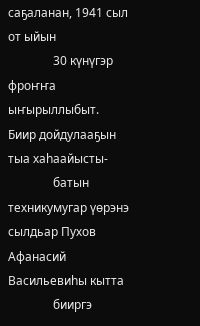саҕаланан, 1941 сыл от ыйын
               30 күнүгэр фроҥҥа ыҥырыллыбыт. Биир дойдулааҕын тыа хаһаайысты-
               батын техникумугар үөрэнэ сылдьар Пухов Афанасий Васильевиһы кытта
               бииргэ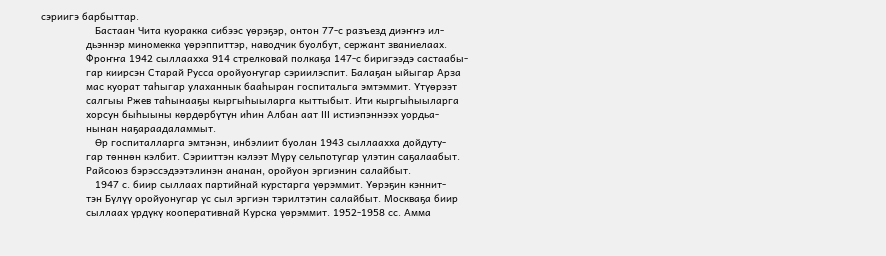сэриигэ барбыттар.
                  Бастаан Чита куоракка сибээс үөрэҕэр, онтон 77-с разъезд диэҥҥэ ил-
               дьэннэр миномекка үөрэппиттэр, наводчик буолбут, сержант званиелаах.
               Фроҥҥа 1942 сыллаахха 914 стрелковай полкаҕа 147-с биригээдэ састаабы-
               гар киирсэн Старай Русса оройуоҥугар сэриилэспит. Балаҕан ыйыгар Арза
               мас куорат таһыгар улаханнык бааһыран госпитальга эмтэммит. Үтүөрээт
               салгыы Ржев таһынааҕы кыргыһыыларга кыттыбыт. Ити кыргыһыыларга
               хорсун быһыыны көрдөрбүтүн иһин Албан аат III истиэпэннээх уордьа-
               нынан наҕараадаламмыт.
                  Өр госпиталларга эмтэнэн, инбэлиит буолан 1943 сыллаахха дойдуту-
               гар төннөн кэлбит. Сэрииттэн кэлээт Мүрү сельпотугар үлэтин саҕалаабыт.
               Райсоюз бэрэссэдээтэлинэн ананан, оройуон эргиэнин салайбыт.
                  1947 с. биир сыллаах партийнай курстарга үөрэммит. Үөрэҕин кэннит-
               тэн Бүлүү оройуонугар үс сыл эргиэн тэрилтэтин салайбыт. Москваҕа биир
               сыллаах үрдүкү кооперативнай Курска үөрэммит. 1952-1958 сс. Амма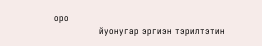оро
               йуонугар эргиэн тэрилтэтин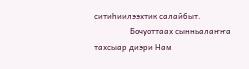ситиһиилээхтик салайбыт.
                  Бочуоттаах сынньалаҥҥа тахсыар диэри Нам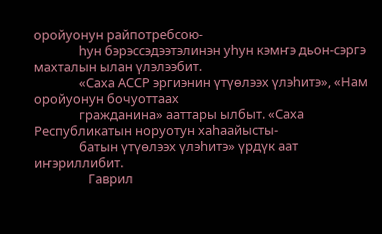оройуонун райпотребсою-
               һун бэрэссэдээтэлинэн уһун кэмҥэ дьон-сэргэ махталын ылан үлэлээбит.
               «Саха АССР эргиэнин үтүөлээх үлэһитэ», «Нам оройуонун бочуоттаах
               гражданина» ааттары ылбыт. «Саха Республикатын норуотун хаһаайысты-
               батын үтүөлээх үлэһитэ» үрдүк аат иҥэриллибит.
                  Гаврил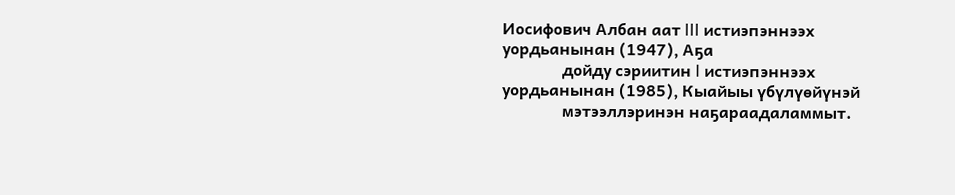Иосифович Албан аат III истиэпэннээх уордьанынан (1947), Аҕа
               дойду сэриитин I истиэпэннээх уордьанынан (1985), Кыайыы үбүлүөйүнэй
               мэтээллэринэн наҕараадаламмыт.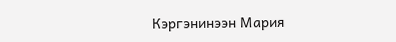Кэргэнинээн Мария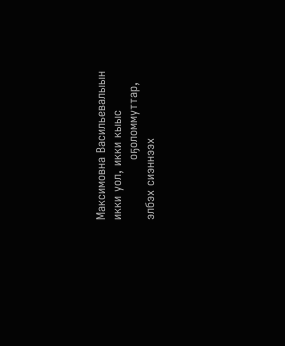Максимовна Васильевалыын икки уол, икки кыыс
               оҕоломмуттар, элбэх сиэннээх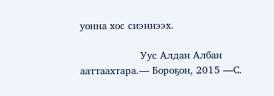уонна хос сиэннээх.

                    Уус Алдан Албан ааттаахтара.— Бороҕон, 2015 —С.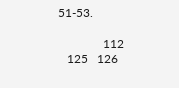51-53.

               112
   125   126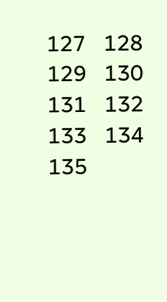127   128   129   130   131   132   133   134   135